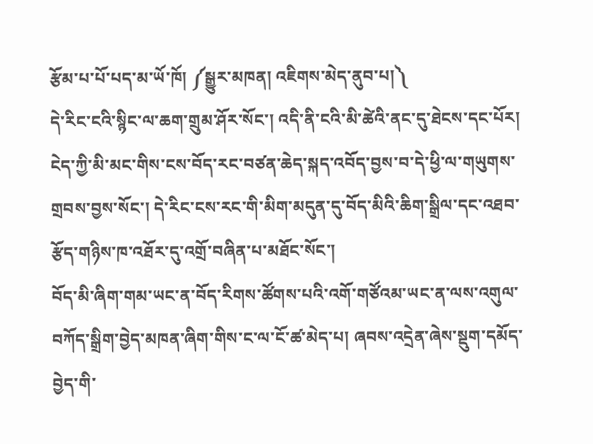རྩོམ་པ་པོ་པད་མ་ཡོ་ཁོ། ༼སྒྱུར་མཁན། འཇིགས་མེད་ནུབ་པ།༽
དེ་རིང་ངའི་སྙིང་ལ་ཆག་གྲུམ་ཤོར་སོང་། འདི་ནི་ངའི་མི་ཚེའི་ནང་དུ་ཐེངས་དང་པོར། ངེད་ཀྱི་མི་མང་གིས་ངས་བོད་རང་བཙན་ཆེད་སྐད་འབོད་བྱས་བ་དེ་ཕྱི་ལ་གཡུགས་གྲབས་བྱས་སོང་། དེ་རིང་ངས་རང་གི་མིག་མདུན་དུ་བོད་མིའི་ཆིག་སྒྲིལ་དང་འཐབ་རྩོད་གཉིས་ཁ་འཐོར་དུ་འགྲོ་བཞིན་པ་མཐོང་སོང་།
བོད་མི་ཞིག་གམ་ཡང་ན་བོད་རིགས་ཚོགས་པའི་འགོ་གཙོའམ་ཡང་ན་ལས་འགུལ་བཀོད་སྒྲིག་བྱེད་མཁན་ཞིག་གིས་ང་ལ་ངོ་ཚ་མེད་པ། ཞབས་འདྲེན་ཞེས་སྡུག་དམོད་བྱེད་གི་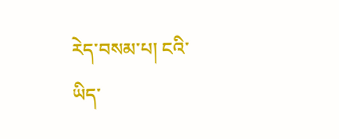རེད་བསམ་པ། ངའི་ཡིད་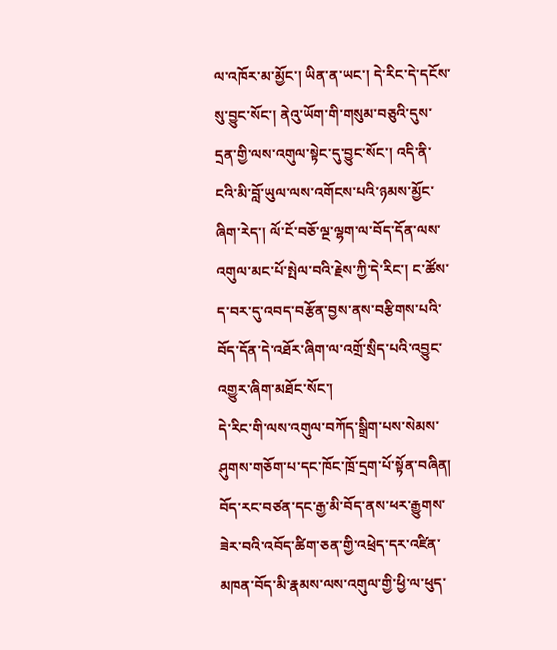ལ་འཁོར་མ་མྱོང་། ཡིན་ན་ཡང་། དེ་རིང་དེ་དངོས་སུ་བྱུང་སོང་། ནེའུ་ཡོག་གི་གསུམ་བཅུའི་དུས་དྲན་གྱི་ལས་འགུལ་སྟེང་དུ་བྱུང་སོང་། འདི་ནི་ངའི་མི་བློ་ཡུལ་ལས་འགོངས་པའི་ཉམས་མྱོང་ཞིག་རེད་། ལོ་ངོ་བཅོ་ལྔ་ལྷག་ལ་བོད་དོན་ལས་འགུལ་མང་པོ་སྤེལ་བའི་རྗེས་ཀྱི་དེ་རིང་། ང་ཚོས་ད་བར་དུ་འབད་བརྩོན་བྱས་ནས་བརྩིགས་པའི་བོད་དོན་དེ་འཐོར་ཞིག་ལ་འགྲོ་སྲིད་པའི་འབྱུང་འགྱུར་ཞིག་མཐོང་སོང་།
དེ་རིང་གི་ལས་འགུལ་བཀོད་སྒྲིག་པས་སེམས་ཤུགས་གཅོག་པ་དང་ཁོང་ཁྲོ་དྲག་པོ་སྟོན་བཞིན། བོད་རང་བཙན་དང་རྒྱ་མི་བོད་ནས་ཕར་རྒྱུགས་ཟེར་བའི་འབོད་ཚིག་ཅན་གྱི་འཕྲེད་དར་འཛིན་མཁན་བོད་མི་རྣམས་ལས་འགུལ་གྱི་ཕྱི་ལ་ཕུད་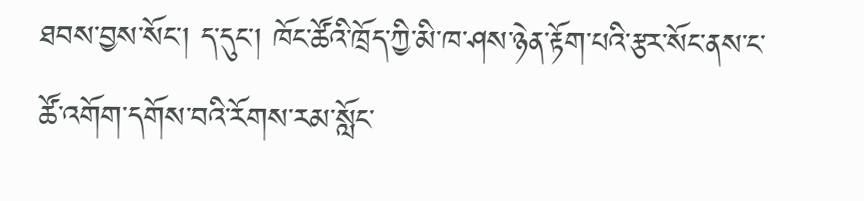ཐབས་བྱས་སོང་། ད་དུང་། ཁོང་ཚོའི་ཁྲོད་ཀྱི་མི་ཁ་ཤས་ཉེན་རྟོག་པའི་རྩར་སོང་ནས་ང་ཚོ་འགོག་དགོས་བའི་རོགས་རམ་སློང་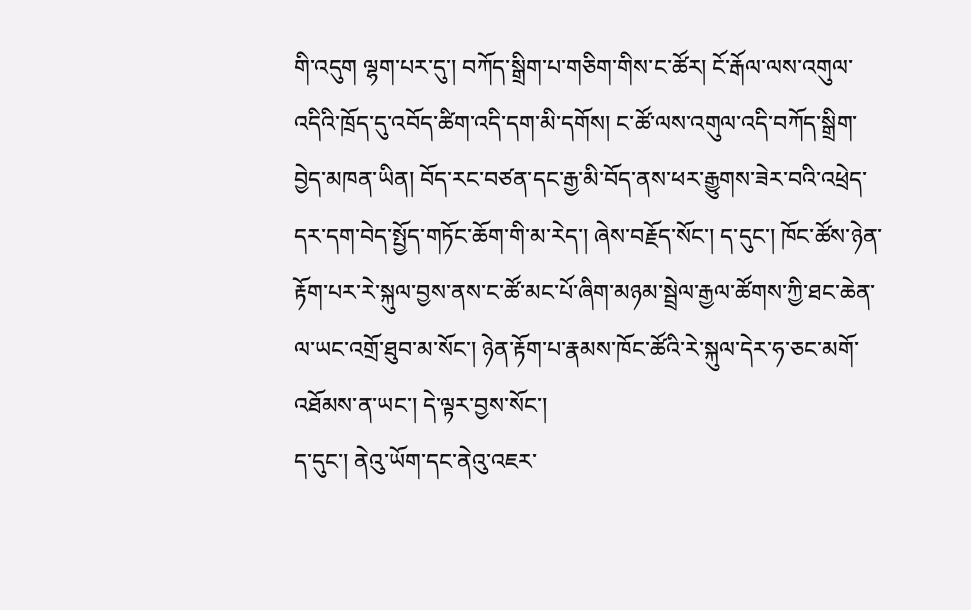གི་འདུག ལྷག་པར་དུ་། བཀོད་སྒྲིག་པ་གཅིག་གིས་ང་ཚོར། ངོ་རྒོལ་ལས་འགུལ་འདིའི་ཁྲོད་དུ་འབོད་ཚིག་འདི་དག་མི་དགོས། ང་ཚོ་ལས་འགུལ་འདི་བཀོད་སྒྲིག་བྱེད་མཁན་ཡིན། བོད་རང་བཙན་དང་རྒྱ་མི་བོད་ནས་ཕར་རྒྱུགས་ཟེར་བའི་འཕྲེད་དར་དག་བེད་སྤྱོད་གཏོང་ཆོག་གི་མ་རེད་། ཞེས་བརྗོད་སོང་། ད་དུང་། ཁོང་ཚོས་ཉེན་རྟོག་པར་རེ་སྐུལ་བྱས་ནས་ང་ཚོ་མང་པོ་ཞིག་མཉམ་སྦྲེལ་རྒྱལ་ཚོགས་ཀྱི་ཐང་ཆེན་ལ་ཡང་འགྲོ་ཐུབ་མ་སོང་། ཉེན་རྟོག་པ་རྣམས་ཁོང་ཚོའི་རེ་སྐུལ་དེར་ཧ་ཅང་མགོ་འཐོམས་ན་ཡང་། དེ་ལྟར་བྱས་སོང་།
ད་དུང་། ནེའུ་ཡོག་དང་ནེའུ་འཇར་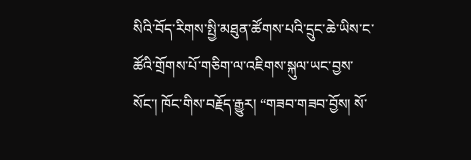སིའི་བོད་རིགས་སྤྱི་མཐུན་ཚོགས་པའི་དྲུང་ཆེ་ཡིས་ང་ཚོའི་གྲོགས་པོ་གཅིག་ལ་འཇིགས་སྐུལ་ཡང་བྱས་སོང་། ཁོང་གིས་བརྗོད་རྒྱུར། “གཟབ་གཟབ་བྱོས། སོ་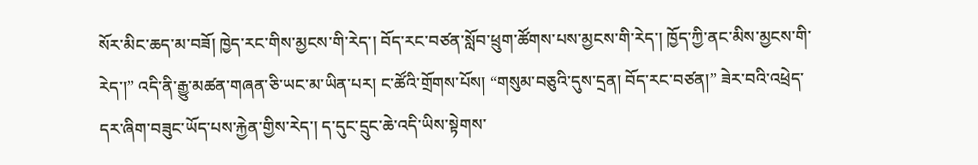སོར་མིང་ཆད་མ་བཟོ། ཁྱེད་རང་གིས་མྱངས་གི་རེད་། བོད་རང་བཙན་སློབ་ཕྲུག་ཚོགས་པས་མྱངས་གི་རེད་། ཁྱོད་ཀྱི་ནང་མིས་མྱངས་གི་རེད་།” འདི་ནི་རྒྱུ་མཚན་གཞན་ཅི་ཡང་མ་ཡིན་པར། ང་ཚོའི་གྲོགས་པོས། “གསུམ་བཅུའི་དུས་དྲན། བོད་རང་བཙན།” ཟེར་བའི་འཕྲེད་དར་ཞིག་བཟུང་ཡོད་པས་རྐྱེན་གྱིས་རེད་། ད་དུང་དྲུང་ཆེ་འདི་ཡིས་སྟེགས་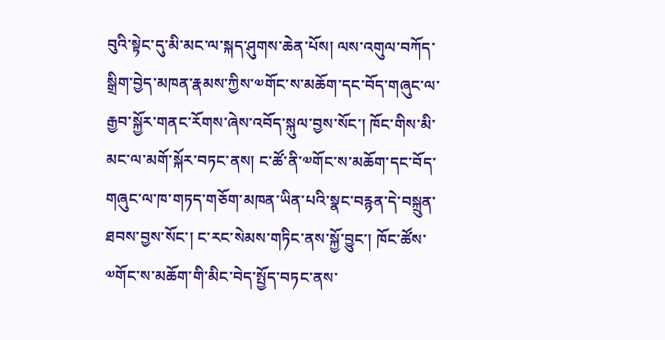བུའི་སྟེང་དུ་མི་མང་ལ་སྐད་ཤུགས་ཆེན་པོས། ལས་འགུལ་བཀོད་སྒྲིག་བྱེད་མཁན་རྣམས་ཀྱིས་༧གོང་ས་མཆོག་དང་བོད་གཞུང་ལ་རྒྱབ་སྐྱོར་གནང་རོགས་ཞེས་འབོད་སྐུལ་བྱས་སོང་། ཁོང་གིས་མི་མང་ལ་མགོ་སྐོར་བཏང་ནས། ང་ཚོ་ནི་༧གོང་ས་མཆོག་དང་བོད་གཞུང་ལ་ཁ་གཏད་གཅོག་མཁན་ཡིན་པའི་སྣང་བརྙན་དེ་བསྐྲུན་ཐབས་བྱས་སོང་། ང་རང་སེམས་གཏིང་ནས་སྐྱོ་བྱུང་། ཁོང་ཚོས་༧གོང་ས་མཆོག་གི་མིང་བེད་སྤྱོད་བཏང་ནས་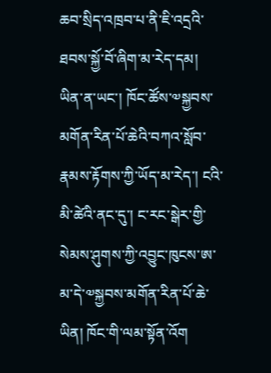ཆབ་སྲིད་འཁྲབ་པ་ནི་ཇི་འདྲའི་ཐབས་སྐྱོ་བོ་ཞིག་མ་རེད་དམ། ཡིན་ན་ཡང་། ཁོང་ཚོས་༧སྐྱབས་མགོན་རིན་པོ་ཆེའི་བཀའ་སློབ་རྣམས་རྟོགས་ཀྱི་ཡོད་མ་རེད་། ངའི་མི་ཚེའི་ནང་དུ་། ང་རང་སྒེར་གྱི་སེམས་ཤུགས་ཀྱི་འབྱུང་ཁུངས་ཨ་མ་དེ་༧སྐྱབས་མགོན་རིན་པོ་ཆེ་ཡིན། ཁོང་གི་ལམ་སྟོན་འོག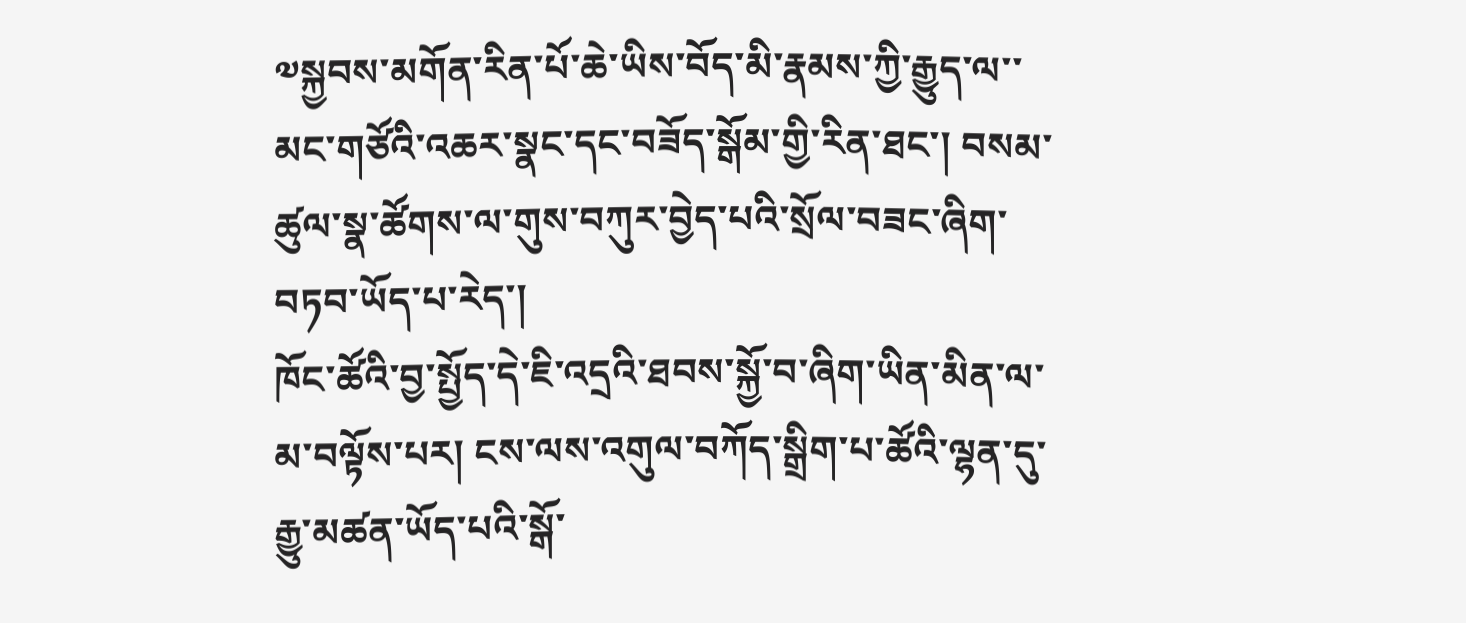༧སྐྱབས་མགོན་རིན་པོ་ཆེ་ཡིས་བོད་མི་རྣམས་ཀྱི་རྒྱུད་ལ་་མང་གཙོའི་འཆར་སྣང་དང་བཟོད་སྒོམ་གྱི་རིན་ཐང་། བསམ་ཚུལ་སྣ་ཚོགས་ལ་གུས་བཀུར་བྱེད་པའི་སྲོལ་བཟང་ཞིག་བཏབ་ཡོད་པ་རེད་།
ཁོང་ཚོའི་བྱ་སྤྱོད་དེ་ཇི་འདྲའི་ཐབས་སྐྱོ་བ་ཞིག་ཡིན་མིན་ལ་མ་བལྟོས་པར། ངས་ལས་འགུལ་བཀོད་སྒྲིག་པ་ཚོའི་ལྷན་དུ་རྒྱུ་མཚན་ཡོད་པའི་སྒོ་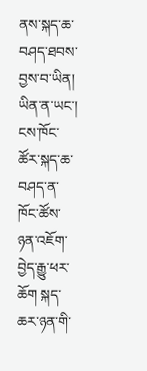ནས་སྐད་ཆ་བཤད་ཐབས་བྱས་བ་ཡིན། ཡིན་ན་ཡང་། ངས་ཁོང་ཚོར་སྐད་ཆ་བཤད་ན་ཁོང་ཚོས་ཉན་འཇོག་བྱེད་རྒྱུ་ཕར་ཆོག སྐད་ཆར་ཉན་གི་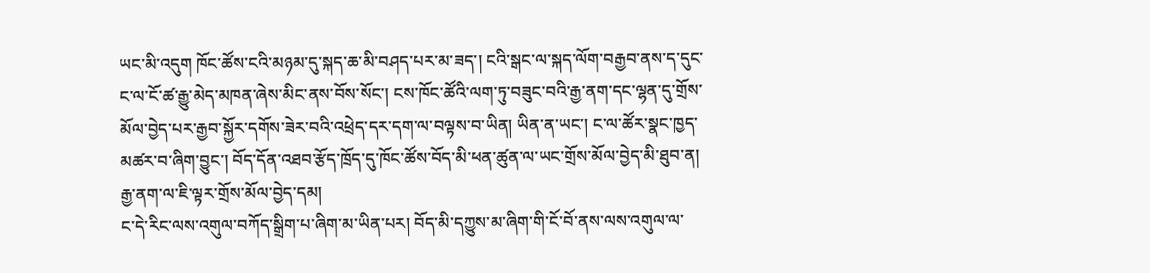ཡང་མི་འདུག ཁོང་ཚོས་ངའི་མཉམ་དུ་སྐད་ཆ་མི་བཤད་པར་མ་ཟད་། ངའི་སྒང་ལ་སྐད་ལོག་བརྒྱབ་ནས་ད་དུང་ང་ལ་ངོ་ཚ་རྒྱུ་མེད་མཁན་ཞེས་མིང་ནས་བོས་སོང་། ངས་ཁོང་ཚོའི་ལག་ཏུ་བཟུང་བའི་རྒྱ་ནག་དང་ལྷན་དུ་གྲོས་མོལ་བྱེད་པར་རྒྱབ་སྐྱོར་དགོས་ཟེར་བའི་འཕྲེད་དར་དག་ལ་བལྟས་བ་ཡིན། ཡིན་ན་ཡང་། ང་ལ་ཚོར་སྣང་ཁྱད་མཚར་བ་ཞིག་བྱུང་། བོད་དོན་འཐབ་རྩོད་ཁྲོད་དུ་ཁོང་ཚོས་བོད་མི་ཕན་ཚུན་ལ་ཡང་གྲོས་མོལ་བྱེད་མི་ཐུབ་ན། རྒྱ་ནག་ལ་ཇི་ལྟར་གྲོས་མོལ་བྱེད་དམ།
ང་དེ་རིང་ལས་འགུལ་བཀོད་སྒྲིག་པ་ཞིག་མ་ཡིན་པར། བོད་མི་དཀྱུས་མ་ཞིག་གི་ངོ་བོ་ནས་ལས་འགུལ་ལ་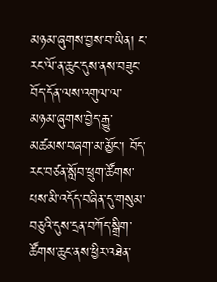མཉམ་ཞུགས་བྱས་བ་ཡིན། ང་རང་ལོ་ན་ཆུང་དུས་ནས་བཟུང་བོད་དོན་ལས་འགུལ་ལ་མཉམ་ཞུགས་བྱེད་རྒྱུ་མཚམས་བཞག་མ་མྱོང་། བོད་རང་བཙན་སློབ་ཕྲུག་ཚོགས་པས་མི་འདོད་བཞིན་དུ་གསུམ་བཅུའི་དུས་དྲན་བཀོད་སྒྲིག་ཚོགས་ཆུང་ནས་ཕྱིར་འཐེན་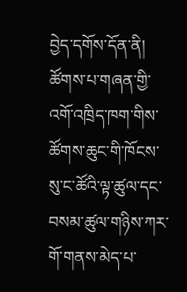བྱེད་དགོས་དོན་ནི། ཚོགས་པ་གཞན་གྱི་འགོ་འཁྲིད་ཁག་གིས་ཚོགས་ཆུང་གི་ཁོངས་སུ་ང་ཚོའི་ལྟ་ཚུལ་དང་བསམ་ཚུལ་གཉིས་ཀར་གོ་གནས་མེད་པ་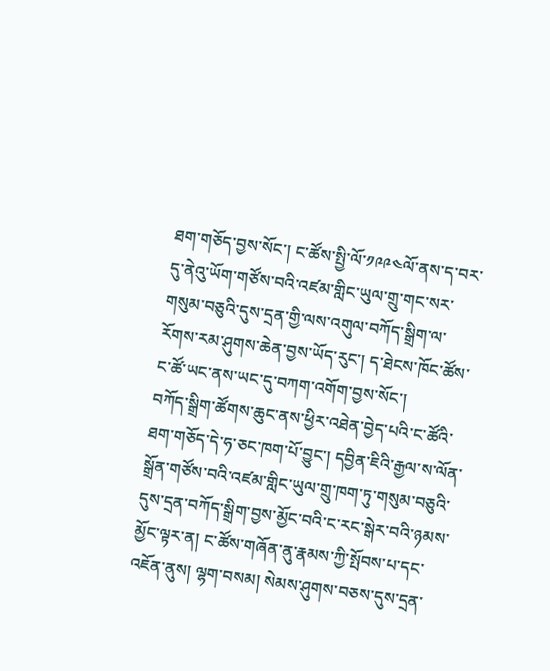ཐག་གཅོད་བྱས་སོང་། ང་ཚོས་སྤྱི་ལོ་༡༩༩༤ལོ་ནས་ད་བར་དུ་ནེའུ་ཡོག་གཙོས་བའི་འཛམ་གླིང་ཡུལ་གྲུ་གང་སར་གསུམ་བཅུའི་དུས་དྲན་གྱི་ལས་འགུལ་བཀོད་སྒྲིག་ལ་རོགས་རམ་ཤུགས་ཆེན་བྱས་ཡོད་རུང་། ད་ཐེངས་ཁོང་ཚོས་ང་ཚོ་ཡང་ནས་ཡང་དུ་བཀག་འགོག་བྱས་སོང་།
བཀོད་སྒྲིག་ཚོགས་ཆུང་ནས་ཕྱིར་འཐེན་བྱེད་པའི་ང་ཚོའི་ཐག་གཅོད་དེ་ཧ་ཅང་ཁག་པོ་བྱུང་། དབྱིན་ཇིའི་རྒྱལ་ས་ལོན་སྒྲོན་གཙོས་བའི་འཛམ་གླིང་ཡུལ་གྲུ་ཁག་ཏུ་གསུམ་བཅུའི་དུས་དྲན་བཀོད་སྒྲིག་བྱས་མྱོང་བའི་ང་རང་སྒེར་བའི་ཉམས་མྱོང་ལྟར་ན། ང་ཚོས་གཞོན་ནུ་རྣམས་ཀྱི་སྤོབས་པ་དང་འཇོན་ནུས། ལྷག་བསམ། སེམས་ཤུགས་བཅས་དུས་དྲན་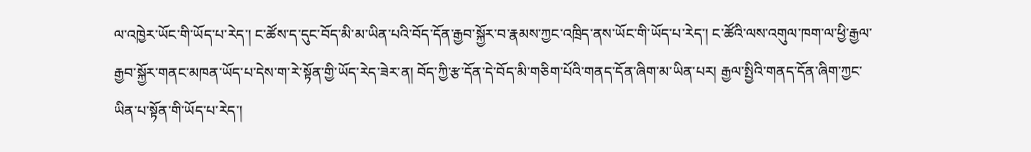ལ་འཁྱེར་ཡོང་གི་ཡོད་པ་རེད་། ང་ཚོས་ད་དུང་བོད་མི་མ་ཡིན་པའི་བོད་དོན་རྒྱབ་སྐྱོར་བ་རྣམས་ཀྱང་འཁྲིད་ནས་ཡོང་གི་ཡོད་པ་རེད་། ང་ཚོའི་ལས་འགུལ་ཁག་ལ་ཕྱི་རྒྱལ་རྒྱབ་སྐྱོར་གནང་མཁན་ཡོད་པ་དེས་ག་རེ་སྟོན་གྱི་ཡོད་རེད་ཟེར་ན། བོད་ཀྱི་རྩ་དོན་དེ་བོད་མི་གཅིག་པོའི་གནད་དོན་ཞིག་མ་ཡིན་པར། རྒྱལ་སྤྱིའི་གནད་དོན་ཞིག་ཀྱང་ཡིན་པ་སྟོན་གི་ཡོད་པ་རེད་།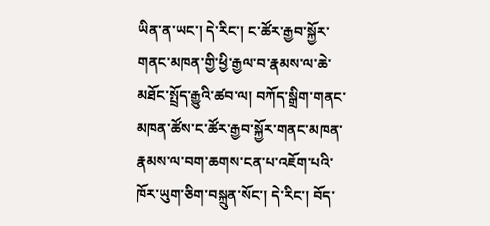ཡིན་ན་ཡང་། དེ་རིང་། ང་ཚོར་རྒྱབ་སྐྱོར་གནང་མཁན་གྱི་ཕྱི་རྒྱལ་བ་རྣམས་ལ་ཆེ་མཐོང་སྤྲོད་རྒྱུའི་ཚབ་ལ། བཀོད་སྒྲིག་གནང་མཁན་ཚོས་ང་ཚོར་རྒྱབ་སྐྱོར་གནང་མཁན་རྣམས་ལ་བག་ཆགས་ངན་པ་འཇོག་པའི་ཁོར་ཡུག་ཅིག་བསྐྲུན་སོང་། དེ་རིང་། བོད་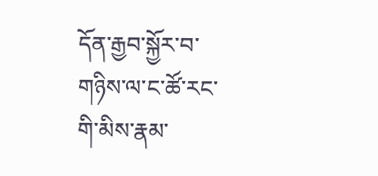དོན་རྒྱབ་སྐྱོར་བ་གཉིས་ལ་ང་ཚོ་རང་གི་མིས་རྣམ་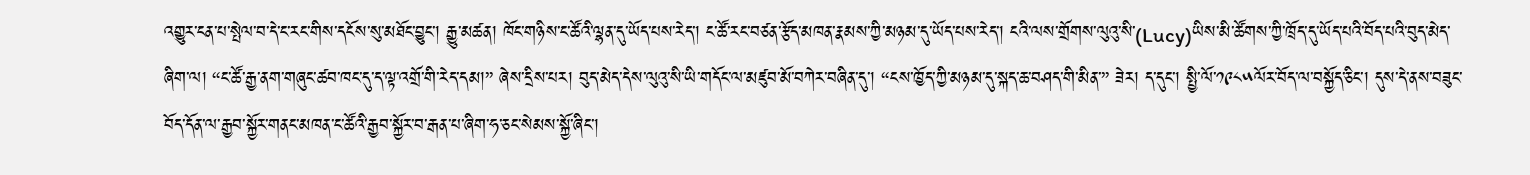འགྱུར་ངན་པ་སྤེལ་བ་དེ་ང་རང་གིས་དངོས་སུ་མཐོང་བྱུང་། རྒྱུ་མཚན། ཁོང་གཉིས་ང་ཚོའི་ལྷན་དུ་ཡོད་པས་རེད་། ང་ཚོ་རང་བཙན་རྩོད་མཁན་རྣམས་ཀྱི་མཉམ་དུ་ཡོད་པས་རེད་། ངའི་ལས་གྲོགས་ལུའུ་སི་(Lucy)ཡིས་མི་ཚོགས་ཀྱི་ཁྲོད་དུ་ཡོད་པའི་བོད་པའི་བུད་མེད་ཞིག་ལ། “ང་ཚོ་རྒྱ་ནག་གཞུང་ཚབ་ཁང་དུ་ད་ལྟ་འགྲོ་གི་རེད་དམ།” ཞེས་དྲིས་པར། བུད་མེད་དེས་ལུའུ་སི་ཡི་གདོང་ལ་མཛུབ་མོ་བཀེར་བཞིན་དུ་། “ངས་ཁྱོད་ཀྱི་མཉམ་དུ་སྐད་ཆ་བཤད་གི་མིན་” ཟེར། ད་དུང་། སྤྱི་ལོ་༡༩༨༥ལོར་བོད་ལ་བསྐྱོད་ཅིང་། དུས་དེ་ནས་བཟུང་བོད་དོན་ལ་རྒྱབ་སྐྱོར་གནང་མཁན་ང་ཚོའི་རྒྱབ་སྐྱོར་བ་རྒན་པ་ཞིག་ཧ་ཅང་སེམས་སྐྱོ་ཞིང་།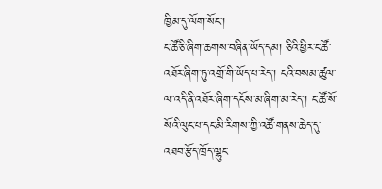ཁྱིམ་དུ་ལོག་སོང་།
ང་ཚོ་ཅི་ཞིག་ཆགས་བཞིན་ཡོད་དམ། ཅིའི་ཕྱིར་ང་ཚོ་འཐོར་ཞིག་ཏུ་འགྲོ་གི་ཡོད་པ་རེད་། ངའི་བསམ་ཚུལ་ལ་འདི་ནི་འཐོར་ཞིག་དངོས་མ་ཞིག་མ་རེད་། ང་ཚོ་སོ་སོའི་ལུང་པ་དང་མི་རིགས་ཀྱི་འཚོ་གནས་ཆེད་དུ་འཐབ་རྩོད་ཁྲོད་ལྷུང་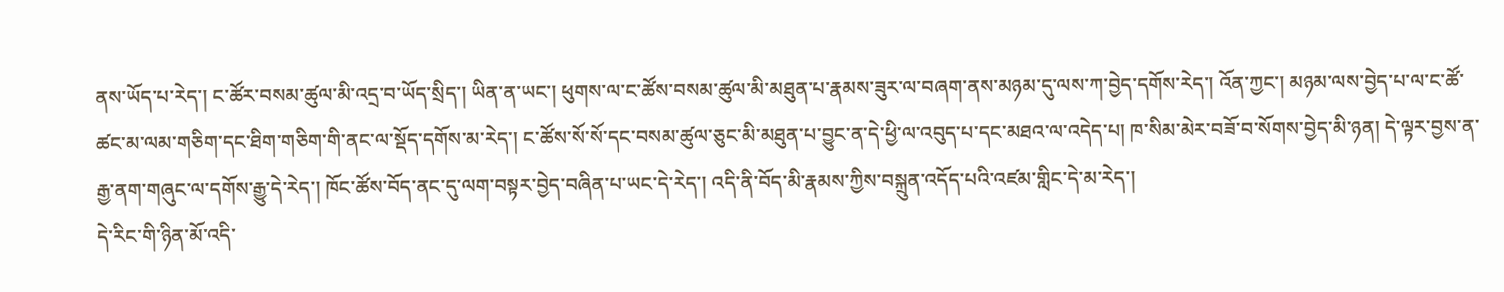ནས་ཡོད་པ་རེད་། ང་ཚོར་བསམ་ཚུལ་མི་འདྲ་བ་ཡོད་སྲིད་། ཡིན་ན་ཡང་། ཕུགས་ལ་ང་ཚོས་བསམ་ཚུལ་མི་མཐུན་པ་རྣམས་ཟུར་ལ་བཞག་ནས་མཉམ་དུ་ལས་ཀ་བྱེད་དགོས་རེད་། འོན་ཀྱང་། མཉམ་ལས་བྱེད་པ་ལ་ང་ཚོ་ཚང་མ་ལམ་གཅིག་དང་ཐིག་གཅིག་གི་ནང་ལ་སྡོད་དགོས་མ་རེད་། ང་ཚོས་སོ་སོ་དང་བསམ་ཚུལ་ཅུང་མི་མཐུན་པ་བྱུང་ན་དེ་ཕྱི་ལ་འབུད་པ་དང་མཐའ་ལ་འདེད་པ། ཁ་སིམ་མེར་བཟོ་བ་སོགས་བྱེད་མི་ཉན། དེ་ལྟར་བྱས་ན་རྒྱ་ནག་གཞུང་ལ་དགོས་རྒྱུ་དེ་རེད་། ཁོང་ཚོས་བོད་ནང་དུ་ལག་བསྟར་བྱེད་བཞིན་པ་ཡང་དེ་རེད་། འདི་ནི་བོད་མི་རྣམས་ཀྱིས་བསྐྲུན་འདོད་པའི་འཛམ་གླིང་དེ་མ་རེད་།
དེ་རིང་གི་ཉིན་མོ་འདི་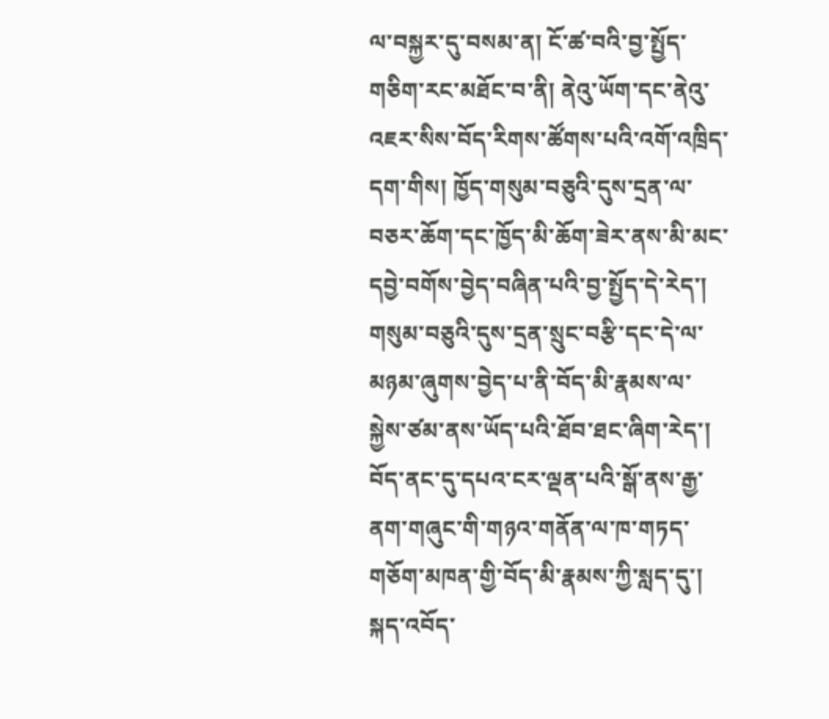ལ་བསྐྱར་དུ་བསམ་ན། ངོ་ཚ་བའི་བྱ་སྤྱོད་གཅིག་རང་མཐོང་བ་ནི། ནེའུ་ཡོག་དང་ནེའུ་འཇར་སིས་བོད་རིགས་ཚོགས་པའི་འགོ་འཁྲིད་དག་གིས། ཁྱོད་གསུམ་བཅུའི་དུས་དྲན་ལ་བཅར་ཆོག་དང་ཁྱོད་མི་ཆོག་ཟེར་ནས་མི་མང་དབྱེ་བགོས་བྱེད་བཞིན་པའི་བྱ་སྤྱོད་དེ་རེད་། གསུམ་བཅུའི་དུས་དྲན་སྲུང་བརྩི་དང་དེ་ལ་མཉམ་ཞུགས་བྱེད་པ་ནི་བོད་མི་རྣམས་ལ་སྐྱེས་ཙམ་ནས་ཡོད་པའི་ཐོབ་ཐང་ཞིག་རེད་། བོད་ནང་དུ་དཔའ་ངར་ལྡན་པའི་སྒོ་ནས་རྒྱ་ནག་གཞུང་གི་གཉའ་གནོན་ལ་ཁ་གཏད་གཅོག་མཁན་གྱི་བོད་མི་རྣམས་ཀྱི་སླད་དུ་། སྐད་འབོད་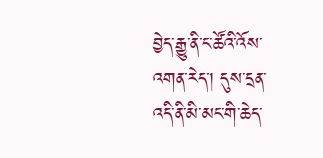བྱེད་རྒྱུ་ནི་ང་ཚོའི་འོས་འགན་རེད་། དུས་དྲན་འདི་ནི་མི་མང་གི་ཆེད་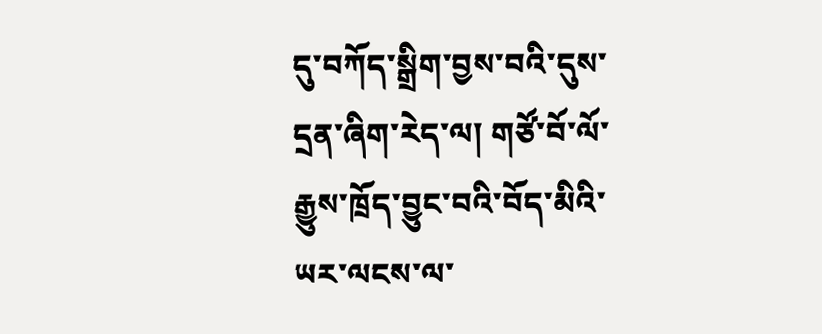དུ་བཀོད་སྒྲིག་བྱས་བའི་དུས་དྲན་ཞིག་རེད་ལ། གཙོ་བོ་ལོ་རྒྱུས་ཁྲོད་བྱུང་བའི་བོད་མིའི་ཡར་ལངས་ལ་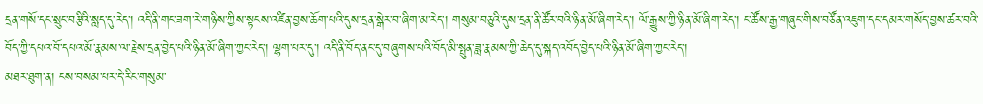དྲན་གསོ་དང་སྲུང་བརྩིའི་སླད་དུ་རེད་། འདི་ནི་གང་ཟག་རེ་གཉིས་ཀྱིས་སྟངས་འཛིན་བྱས་ཆོག་པའི་དུས་དྲན་སྒེར་བ་ཞིག་མ་རེད་། གསུམ་བཅུའི་དུས་དྲན་ནི་ཚོར་བའི་ཉིན་མོ་ཞིག་རེད་། ལོ་རྒྱུས་ཀྱི་ཉིན་མོ་ཞིག་རེད་། ང་ཚོས་རྒྱ་གཞུང་གིས་བཙོན་འཇུག་དང་དམར་གསོད་བྱས་ཚར་བའི་བོད་ཀྱི་དཔའ་བོ་དཔའ་མོ་རྣམས་ལ་རྗེས་དྲན་བྱེད་པའི་ཉིན་མོ་ཞིག་ཀྱང་རེད་། ལྷག་པར་དུ་། འདི་ནི་བོད་ནང་དུ་བཞུགས་པའི་བོད་མི་སྤུན་ཟླ་རྣམས་ཀྱི་ཆེད་དུ་སྐད་འབོད་བྱེད་པའི་ཉིན་མོ་ཞིག་ཀྱང་རེད་།
མཐར་ཐུག་ན། ངས་བསམ་པར་དེ་རིང་གསུམ་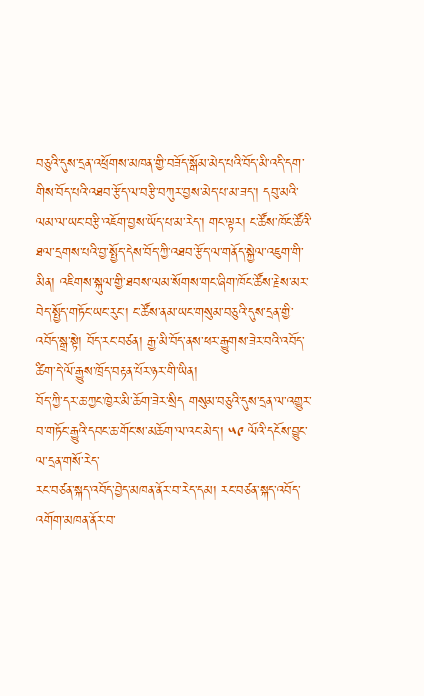བཅུའི་དུས་དྲན་འཕྲོགས་མཁན་གྱི་བཟོད་སྒོམ་མེད་པའི་བོད་མི་འདི་དག་གིས་བོད་པའི་འཐབ་རྩོད་ལ་བརྩི་བཀུར་བྱས་མེད་པ་མ་ཟད་། དབུ་མའི་ལམ་ལ་ཡང་བརྩི་འཇོག་བྱས་ཡོད་པ་མ་རེད་། གང་ལྟར། ང་ཚོས་ཁོང་ཚོའི་ཐལ་དྲགས་པའི་བྱ་སྤྱོད་དེས་བོད་ཀྱི་འཐབ་རྩོད་ལ་གནོད་སྐྱེལ་འཇུག་གི་མིན། འཇིགས་སྐུལ་གྱི་ཐབས་ལམ་སོགས་གང་ཞིག་ཁོང་ཚོས་རྗེས་མར་བེད་སྤྱོད་གཏོང་ཡང་རུང་། ང་ཚོས་ནམ་ཡང་གསུམ་བཅུའི་དུས་དྲན་གྱི་འབོད་སྒྲ་སྟེ། བོད་རང་བཙན། རྒྱ་མི་བོད་ནས་ཕར་རྒྱུགས་ཟེར་བའི་འབོད་ཚིག་དེ་ལོ་རྒྱུས་ཁྲོད་བརྟན་པོར་ཉར་གི་ཡིན།
བོད་ཀྱི་དར་ཆ་ཀྱང་ཁྱེར་མི་ཆོག་ཟེར་སྲིད གསུམ་བཅུའི་དུས་དྲན་ལ་འགྱུར་བ་གཏོང་རྒྱུའི་དབང་ཆ་གོང་ས་མཆོག་ལ་འང་མེད་། ༥༩ ལོའི་དངོས་བྱུང་ལ་དྲན་གསོ་རེད་
རང་བཙན་སྐད་འབོད་བྱེད་མཁན་ནོར་བ་རེད་དམ། རང་བཙན་སྐད་འབོད་འགོག་མཁན་ནོར་བ་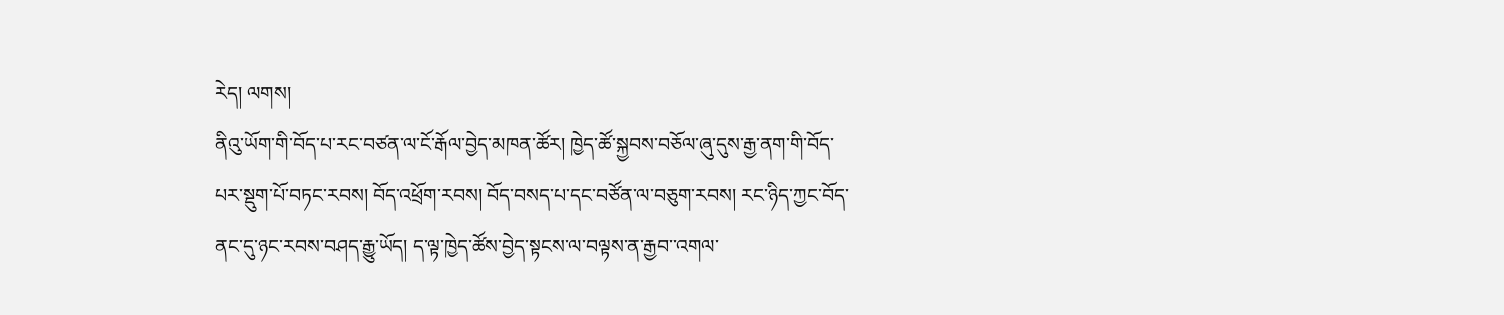རེད། ལགས།
ནིའུ་ཡོག་གི་བོད་པ་རང་བཙན་ལ་ངོ་རྒོལ་བྱེད་མཁན་ཚོར། ཁྱེད་ཚོ་སྐྱབས་བཅོལ་ཞུ་དུས་རྒྱ་ནག་གི་བོད་པར་སྡུག་པོ་བཏང་རབས། བོད་འཕྲོག་རབས། བོད་བསད་པ་དང་བཙོན་ལ་བཅུག་རབས། རང་ཉིད་ཀྱང་བོད་ནང་དུ་ཉང་རབས་བཤད་རྒྱུ་ཡོད། ད་ལྟ་ཁྱེད་ཚོས་བྱེད་སྟངས་ལ་བལྟས་ན་རྒྱབ་་འགལ་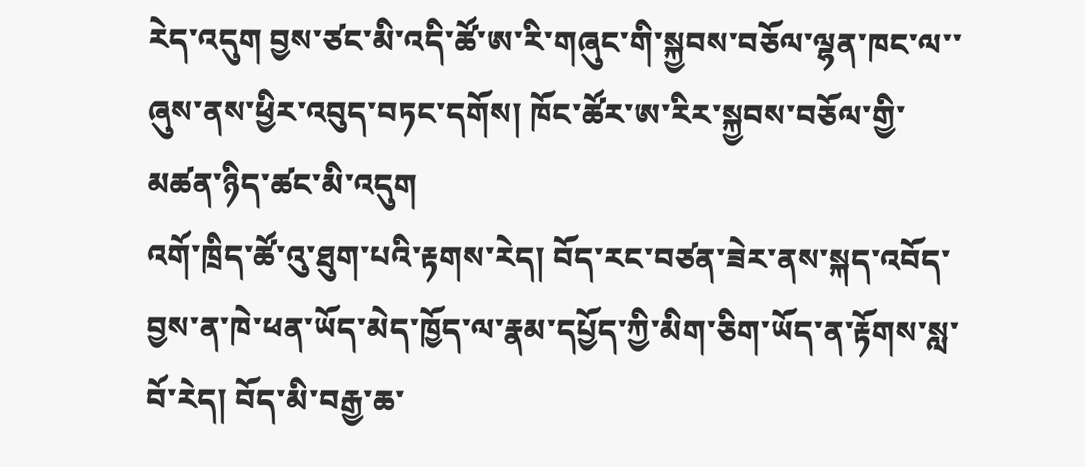རེད་འདུག བྱས་ཙང་མི་འདི་ཚོ་ཨ་རི་གཞུང་གི་སྐྱབས་བཅོལ་ལྷན་ཁང་ལ་་ཞུས་ནས་ཕྱིར་འབུད་བཏང་དགོས། ཁོང་ཚོར་ཨ་རིར་སྐྱབས་བཅོལ་གྱི་མཚན་ཉིད་ཚང་མི་འདུག
འགོ་ཁྲིད་ཚོ་འུ་ཐུག་པའི་རྟགས་རེད། བོད་རང་བཙན་ཟེར་ནས་སྐད་འབོད་བྱས་ན་ཁེ་ཕན་ཡོད་མེད་ཁྱོད་ལ་རྣམ་དཔྱོད་ཀྱི་མིག་ཅིག་ཡོད་ན་རྟོགས་སླ་བོ་རེད། བོད་མི་བརྒྱ་ཆ་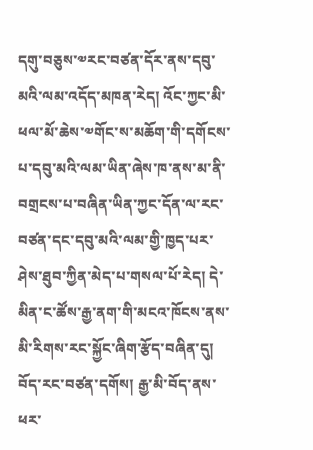དགུ་བཅུས་༧རང་བཙན་དོར་ནས་དབུ་མའི་ལམ་འདོད་མཁན་རེད། འོང་ཀྱང་མི་ཕལ་མོ་ཆེས་༧གོང་ས་མཆོག་གི་དགོངས་པ་དབུ་མའི་ལམ་ཡིན་ཞེས་ཁ་ནས་མ་ནི་བགྲངས་པ་བཞིན་ཡིན་ཀྱང་དོན་ལ་རང་བཙན་དང་དབུ་མའི་ལམ་གྱི་ཁྱད་པར་ཤེས་ཐུབ་ཀྱིན་མེད་པ་གསལ་པོ་རེད། དེ་མིན་ང་ཚོས་རྒྱ་ནག་གི་མངའ་ཁོངས་ནས་མི་རིགས་རང་སྐྱོང་ཞིག་རྩོད་བཞིན་དུ། བོད་རང་བཙན་དགོས། རྒྱ་མི་བོད་ནས་ཕར་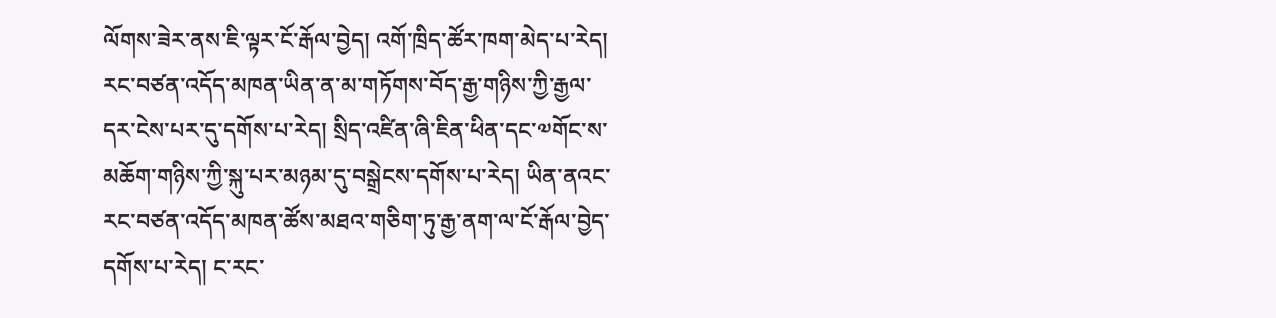ལོགས་ཟེར་ནས་ཇི་ལྟར་ངོ་རྒོལ་བྱེད། འགོ་ཁྲིད་ཚོར་ཁག་མེད་པ་རེད། རང་བཙན་འདོད་མཁན་ཡིན་ན་མ་གཏོགས་བོད་རྒྱ་གཉིས་ཀྱི་རྒྱལ་དར་ངེས་པར་དུ་དགོས་པ་རེད། སྲིད་འཛིན་ཞི་ཇིན་ཕིན་དང་༧གོང་ས་མཆོག་གཉིས་ཀྱི་སྐུ་པར་མཉམ་དུ་བསྒྲེངས་དགོས་པ་རེད། ཡིན་ནའང་རང་བཙན་འདོད་མཁན་ཚོས་མཐའ་གཅིག་ཏུ་རྒྱ་ནག་ལ་ངོ་རྒོལ་བྱེད་དགོས་པ་རེད། ང་རང་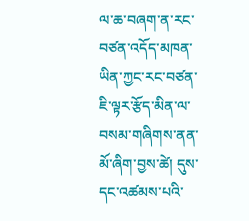ལ་ཆ་བཞག་ན་རང་བཙན་འདོད་མཁན་ཡིན་ཀྱང་རང་བཙན་ཇི་ལྟར་རྩོད་མིན་ལ་བསམ་གཞིགས་ནན་མོ་ཞིག་བྱས་ཚེ། དུས་དང་འཚམས་པའི་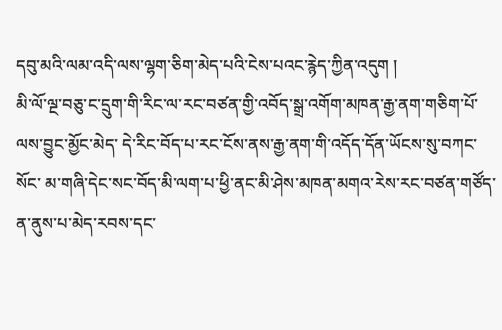དབུ་མའི་ལམ་འདི་ལས་ལྷག་ཅིག་མེད་པའི་ངེས་པའང་རྙེད་ཀྱིན་འདུག །
མི་ལོ་ལྔ་བཅུ་ང་དྲུག་གི་རིང་ལ་རང་བཙན་གྱི་འབོད་སྒྲ་འགོག་མཁན་རྒྱ་ནག་གཅིག་པོ་ལས་བྱུང་མྱོང་མེད་ དེ་རིང་བོད་པ་རང་ངོས་ནས་རྒྱ་ནག་གི་འདོད་དོན་ཡོངས་སུ་བཀང་སོང་ མ་གཞི་དེང་སང་བོད་མི་ལག་པ་ཕྱི་ནང་མི་ཤེས་མཁན་མགའ་རེས་རང་བཙན་གཙོད་ན་ནུས་པ་མེད་རབས་དང་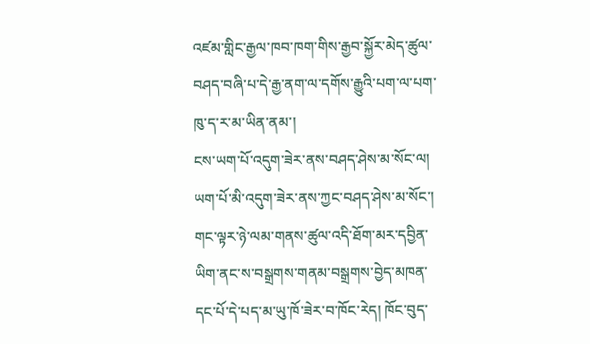འཛམ་གླིང་རྒྱལ་ཁབ་ཁག་གིས་རྒྱབ་སྐྱོར་མེད་ཚུལ་བཤད་བཞི་པ་དེ་རྒྱ་ནག་ལ་དགོས་རྒྱུའི་པག་ལ་པག་ཁུ་ད་ར་མ་ཡིན་ནམ་།
ངས་ཡག་པོ་འདུག་ཟེར་ནས་བཤད་ཤེས་མ་སོང་ལ། ཡག་པོ་མི་འདུག་ཟེར་ནས་ཀྱང་བཤད་ཤེས་མ་སོང་། གང་ལྟར་ཉེ་ལམ་གནས་ཚུལ་འདི་ཐོག་མར་དབྱིན་ཡིག་ནང་ས་བསྒྲགས་གནམ་བསྒྲགས་བྱེད་མཁན་དང་པོ་དེ་པད་མ་ཡུ་ཁོ་ཟེར་བ་ཁོང་རེད། ཁོང་བུད་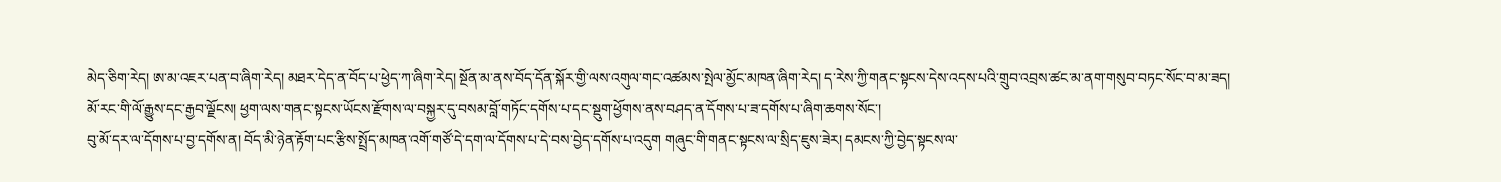མེད་ཅིག་རེད། ཨ་མ་འཇར་པན་བ་ཞིག་རེད། མཐར་དེད་ན་བོད་པ་ཕྱེད་ཀ་ཞིག་རེད། སྔོན་མ་ནས་བོད་དོན་སྐོར་གྱི་ལས་འགུལ་གང་འཚམས་སྤེལ་མྱོང་མཁན་ཞིག་རེད། ད་རེས་ཀྱི་གནང་སྟངས་དེས་འདས་པའི་གྲུབ་འབྲས་ཚང་མ་ནག་གསུབ་བཏང་སོང་བ་མ་ཟད། མོ་རང་གི་ལོ་རྒྱུས་དང་རྒྱབ་ལྗོངས། ཕྱག་ལས་གནང་སྟངས་ཡོངས་རྫོགས་ལ་བསྐྱར་དུ་བསམ་བློ་གཏོང་དགོས་པ་དང་སྡུག་ཕྱོགས་ནས་བཤད་ན་དོགས་པ་ཟ་དགོས་པ་ཞིག་ཆགས་སོང་།
བུ་མོ་དར་ལ་དོགས་པ་བྱ་དགོས་ན། བོད་མི་ཉེན་རྟོག་པང་རྩིས་སྤྲོད་མཁན་འགོ་གཙོ་དེ་དག་ལ་དོགས་པ་དེ་བས་བྱེད་དགོས་པ་འདུག གཞུང་གི་གནང་སྟངས་ལ་སྲིད་ཇུས་ཟེར། དམངས་ཀྱི་བྱེད་སྟངས་ལ་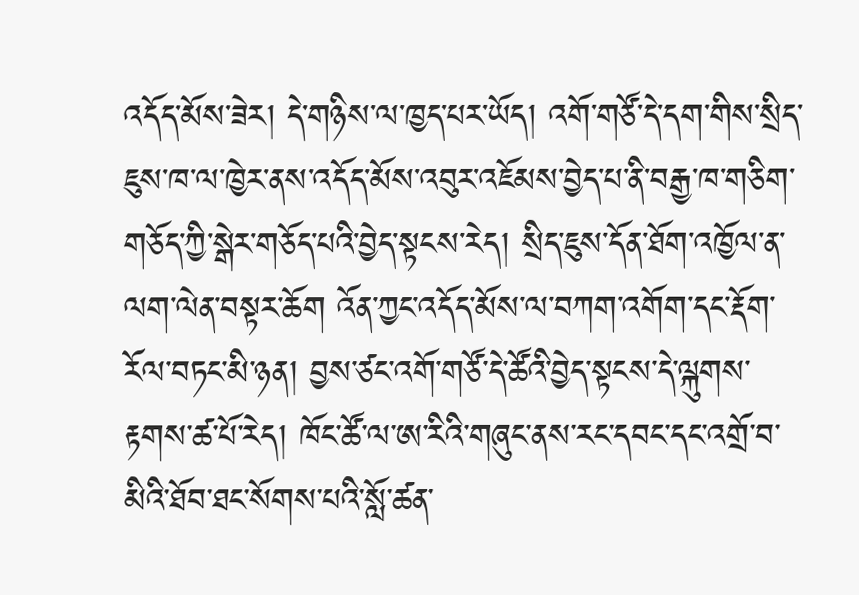འདོད་མོས་ཟེར། དེ་གཉིས་ལ་ཁྱད་པར་ཡོད། འགོ་གཙོ་དེ་དག་གིས་སྲིད་ཇུས་ཁ་ལ་ཁྱེར་ནས་འདོད་མོས་འབུར་འཇོམས་བྱེད་པ་ནི་བརྒྱ་ཁ་གཅིག་གཅོད་ཀྱི་སྒེར་གཅོད་པའི་བྱེད་སྟངས་རེད། སྲིད་ཇུས་དོན་ཐོག་འཁྱོལ་ན་ལག་ལེན་བསྟར་ཆོག འོན་ཀྱང་འདོད་མོས་ལ་བཀག་འགོག་དང་རྡོག་རོལ་བཏང་མི་ཉན། བྱས་ཙང་འགོ་གཙོ་དེ་ཚོའི་བྱེད་སྟངས་དེ་ལྐུགས་རྟགས་ཚ་པོ་རེད། ཁོང་ཚོ་ལ་ཨ་རིའི་གཞུང་ནས་རང་དབང་དང་འགྲོ་བ་མིའི་ཐོབ་ཐང་སོགས་པའི་སློ་ཚན་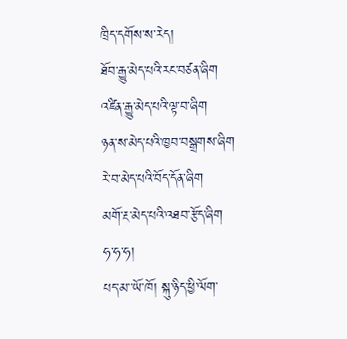ཁྲིད་དགོས་ས་རེད།
ཐོབ་རྒྱུ་མེད་པའི་རང་བཙན་ཞིག
འཛིན་རྒྱུ་མེད་པའི་ལྟ་བ་ཞིག
ཉན་ས་མེད་པའི་ཁྱབ་བསྒྲགས་ཞིག
རེ་བ་མེད་པའི་བོད་དོན་ཞིག
མགོ་རྔ་མེད་པའི་འཐབ་རྩོད་ཞིག
ཧ་ཧ་ཧ།
པད་མ་་ཡོ་ཁོ། སྐུ་ཉིད་ཕྱི་ལོག་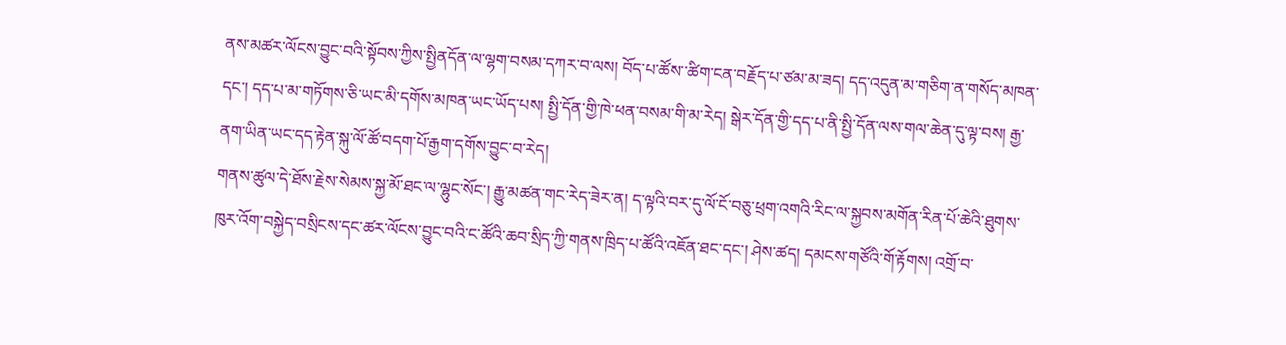ནས་མཚར་ལོངས་བྱུང་བའི་སྟོབས་ཀྱིས་སྤྱིནདོན་ལ་ལྷག་བསམ་དཀར་བ་ལས། བོད་པ་ཚོས་་ཚིག་ངན་བརྗོད་པ་ཙམ་མ་ཟད། དད་འདུན་མ་གཅིག་ན་གསོད་མཁན་དང་། དད་པ་མ་གཏོགས་ཅི་ཡང་མི་དགོས་མཁན་ཡང་ཡོད་པས། སྤྱི་དོན་གྱི་ཁེ་ཕན་བསམ་གི་མ་རེད། སྒེར་དོན་གྱི་དད་པ་ནི་སྤྱི་དོན་ལས་གལ་ཆེན་དུ་ལྟ་བས། རྒྱ་ནག་ཡིན་ཡང་དད་རྟེན་སྐུ་ལོ་ཚོ་བདག་པོ་རྒྱག་དགོས་བྱུང་བ་རེད།
གནས་ཚུལ་དེ་ཐོས་རྗེས་སེམས་སྐྱ་མོ་ཐང་ལ་ལྷུང་སོང་། རྒྱུ་མཚན་གང་རེད་ཟེར་ན། ད་ལྟའི་བར་དུ་ལོ་ངོ་བཅུ་ཕྲག་འགའི་རིང་ལ་སྐྱབས་མགོན་རིན་པོ་ཆེའི་ཐུགས་ཁུར་འོག་བསྐྱེད་བསྲིངས་དང་ཚར་ལོངས་བྱུང་བའི་ང་ཚོའི་ཆབ་སྲིད་ཀྱི་གནས་ཁྲིད་པ་ཚོའི་འཇོན་ཐང་དང་། ཤེས་ཚད། དམངས་གཙོའི་གོ་རྟོགས། འགྲོ་བ་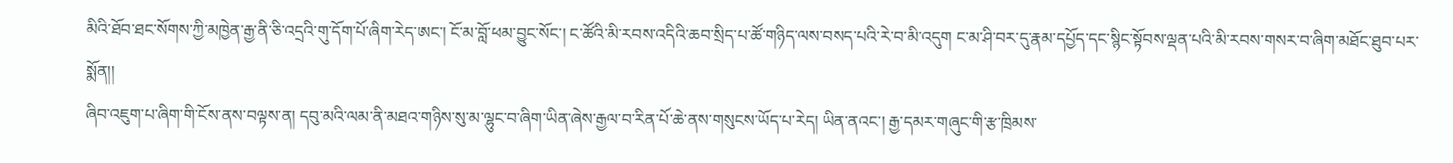མིའི་ཐོབ་ཐང་སོགས་ཀྱི་མཁྱེན་རྒྱ་ནི་ཅི་འདྲའི་གུ་དོག་པོ་ཞིག་རེད་ཨང་། ངོ་མ་བློ་ཕམ་བྱུང་སོང་། ང་ཚོའི་མི་རབས་འདིའི་ཆབ་སྲིད་པ་ཚོ་གཉིད་ལས་བསད་པའི་རེ་བ་མི་འདུག ང་མ་ཤི་བར་དུ་རྣམ་དཔྱོད་དང་སྙིང་སྟོབས་ལྡན་པའི་མི་རབས་གསར་བ་ཞིག་མཐོང་ཐུབ་པར་སྨོན།།
ཞིབ་འཇུག་པ་ཞིག་གི་ངོས་ནས་བལྟས་ན། དབུ་མའི་ལམ་ནི་མཐའ་གཉིས་སུ་མ་ལྷུང་བ་ཞིག་ཡིན་ཞེས་རྒྱལ་བ་རིན་པོ་ཆེ་ནས་གསུངས་ཡོད་པ་རེད། ཡིན་ནའང་། རྒྱ་དམར་གཞུང་གི་རྩ་ཁྲིམས་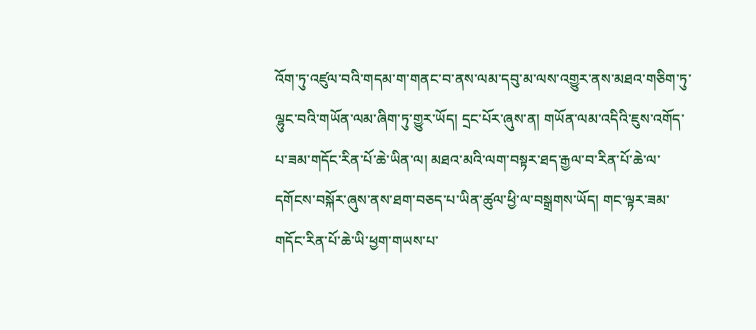འོག་ཏུ་འཛུལ་བའི་གདམ་ག་གནང་བ་ནས་ལམ་དབུ་མ་ལས་འགྱུར་ནས་མཐའ་གཅིག་ཏུ་ལྷུང་བའི་གཡོན་ལམ་ཞིག་ཏུ་གྱུར་ཡོད། དྲང་པོར་ཞུས་ན། གཡོན་ལམ་འདིའི་ཇུས་འགོད་པ་ཟམ་གདོང་རིན་པོ་ཆེ་ཡིན་ལ། མཐའ་མའི་ལག་བསྟར་ཐད་རྒྱལ་བ་རིན་པོ་ཆེ་ལ་དགོངས་བསྐོར་ཞུས་ནས་ཐག་བཅད་པ་ཡིན་ཚུལ་ཕྱི་ལ་བསྒྲགས་ཡོད། གང་ལྟར་ཟམ་གདོང་རིན་པོ་ཆེ་ཡི་ཕྱག་གཡས་པ་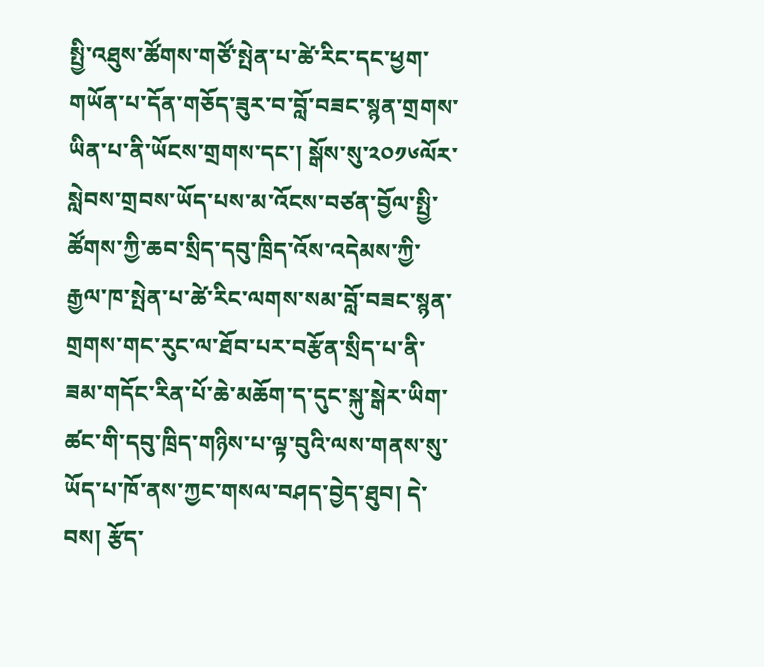སྤྱི་འཐུས་ཚོགས་གཙོ་སྤེན་པ་ཚེ་རིང་དང་ཕྱག་གཡོན་པ་དོན་གཅོད་ཟུར་བ་བློ་བཟང་སྙན་གྲགས་ཡིན་པ་ནི་ཡོངས་གྲགས་དང་། སྒོས་སུ་༢༠༡༦ལོར་སླེབས་གྲབས་ཡོད་པས་མ་འོངས་བཙན་བྱོལ་སྤྱི་ཚོགས་ཀྱི་ཆབ་སྲིད་དབུ་ཁྲིད་འོས་འདེམས་ཀྱི་རྒྱལ་ཁ་སྤེན་པ་ཚེ་རིང་ལགས་སམ་བློ་བཟང་སྙན་གྲགས་གང་རུང་ལ་ཐོབ་པར་བརྩོན་སྲིད་པ་ནི་ཟམ་གདོང་རིན་པོ་ཆེ་མཆོག་ད་དུང་སྐུ་སྒེར་ཡིག་ཚང་གི་དབུ་ཁྲིད་གཉིས་པ་ལྟ་བུའི་ལས་གནས་སུ་ཡོད་པ་ཁོ་ནས་ཀྱང་གསལ་བཤད་བྱེད་ཐུབ། དེ་བས། རྩོད་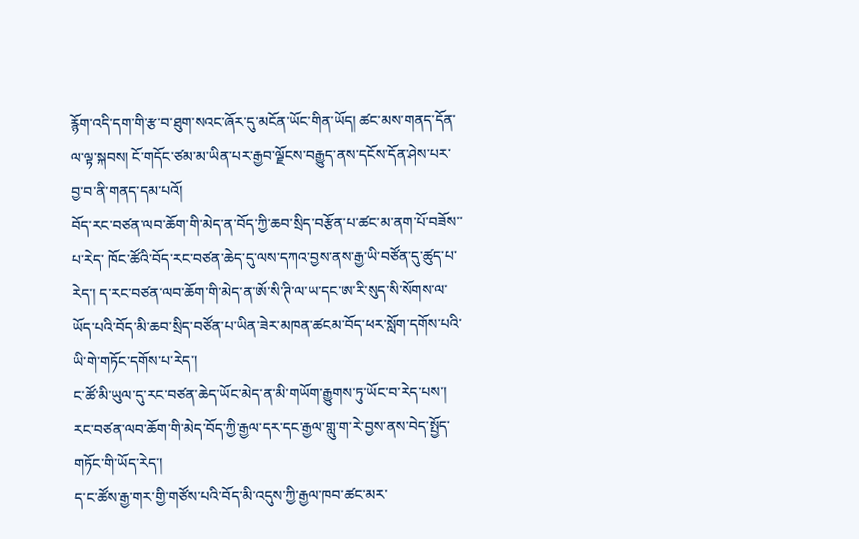རྙོག་འདི་དག་གི་རྩ་བ་ཐུག་སའང་ཞོར་དུ་མངོན་ཡོང་གིན་ཡོད། ཚང་མས་གནད་དོན་ལ་ལྟ་སྐབས། ངོ་གདོང་ཙམ་མ་ཡིན་པར་རྒྱབ་ལྗོངས་བརྒྱུད་ནས་དངོས་དོན་ཤེས་པར་བྱ་བ་ནི་གནད་དམ་པའོ།
བོད་རང་བཙན་ལབ་ཆོག་གི་མེད་ན་བོད་ཀྱི་ཆབ་སྲིད་བརྩོན་པ་ཚང་མ་ནག་པོ་བཟོས་་པ་རེད་ ཁོང་ཚོའི་བོད་རང་བཙན་ཆེད་དུ་ལས་དཀའ་བྱས་ནས་རྒྱ་ཡི་བཙོན་དུ་ཚུད་པ་རེད་། ད་རང་བཙན་ལབ་ཆོག་གི་མེད་ན་ཨོ་སི་ཊི་ལ་ཡ་དང་ཨ་རི་སུད་སི་སོགས་ལ་ཡོད་པའི་བོད་མི་ཆབ་སྲིད་བཙོན་པ་ཡིན་ཟེར་མཁན་ཚངམ་བོད་ཕར་སློག་དགོས་པའི་ཡི་གེ་གཏོང་དགོས་པ་རེད་།
ང་ཚོ་མི་ཡུལ་དུ་རང་བཙན་ཆེད་ཡོང་མེད་ན་མི་གཡོག་རྒྱུགས་ཏུ་ཡོང་བ་རེད་པས་། རང་བཙན་ལབ་ཆོག་གི་མེད་བོད་ཀྱི་རྒྱལ་དར་དང་རྒྱལ་གླུ་ག་རེ་བྱས་ནས་བེད་སྤྱོད་གཏོང་གི་ཡོད་རེད་།
ད་ང་ཚོས་རྒྱ་གར་གྱི་གཙོས་པའི་བོད་མི་འདུས་ཀྱི་རྒྱལ་ཁབ་ཚང་མར་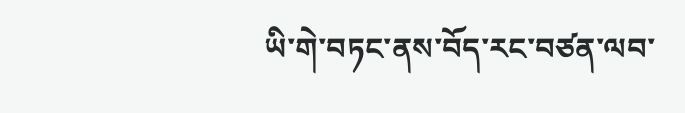ཡི་གེ་བཏང་ནས་བོད་རང་བཙན་ལབ་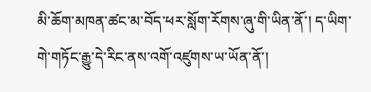མི་ཆོག་མཁན་ཚང་མ་བོད་ཕར་སློག་རོགས་ཞུ་གི་ཡིན་ནོ་། ད་ཡིག་གེ་གཏོང་རྒྱུ་དེ་རིང་ནས་འགོ་འཛུགས་ཡ་ཡོན་ནོ་།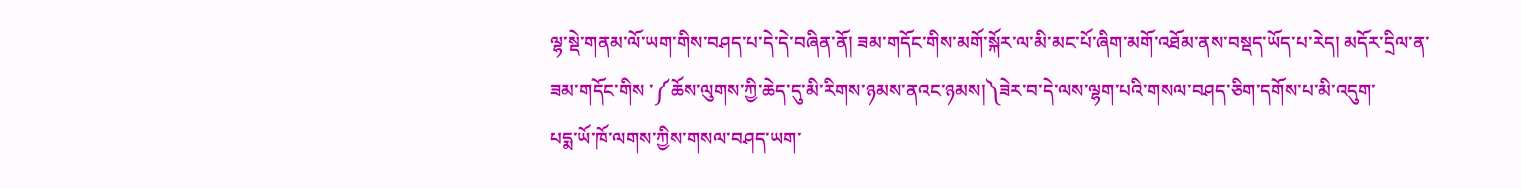ལྷ་སྡེ་གནམ་ལོ་ཡག་གིས་བཤད་པ་དེ་དེ་བཞིན་ནོ། ཟམ་གདོང་གིས་མགོ་སྐོར་ལ་མི་མང་པོ་ཞིག་མགོ་འཐོམ་ནས་བསྡད་ཡོད་པ་རེད། མདོར་དྲིལ་ན་ ཟམ་གདོང་གིས ་༼ཆོས་ལུགས་ཀྱི་ཆེད་དུ་མི་རིགས་ཉམས་ནའང་ཉམས།༽ཟེར་བ་དེ་ལས་ལྷག་པའི་གསལ་བཤད་ཅིག་དགོས་པ་མི་འདུག་
པདྨ་ཡོ་ཁོ་ལགས་ཀྱིས་གསལ་བཤད་ཡག་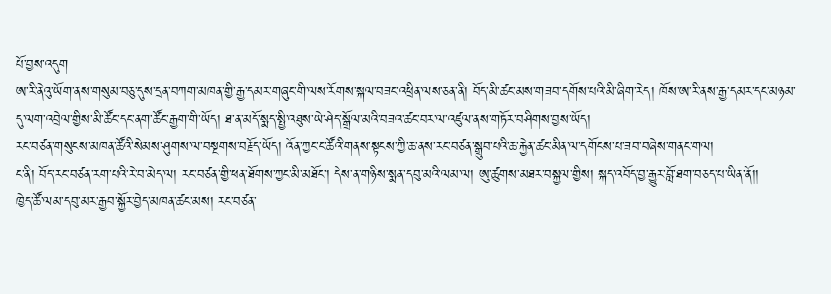པོ་བྱས་འདུག
ཨ་རི་ནེའུ་ཡོག་ནས་གསུམ་བཅུ་དུས་དྲན་བཀག་མཁན་གྱི་རྒྱ་དམར་གཞུང་གི་ལས་རོགས་སྐལ་བཟང་འཕྲིན་ལས་ཅན་ནི། བོད་མི་ཚང་མས་གཟབ་དགོས་པའི་མི་ཞིག་རེད། ཁོས་ཨ་རི་ནས་རྒྱ་དམར་དང་མཉམ་དུ་ལག་འབྲེལ་གྱིས་མི་ཚོང་དང་ནག་ཚོང་རྒྱག་གི་ཡོད། ཐ་ན་མདོ་སྨད་སྤྱི་འཐུས་ཡེ་ཤེད་སྒྲོལ་མའི་བཟའ་ཚང་བར་ལ་འཛུལ་ནས་གཏོར་བཤིགས་བྱས་ཡོད།
རང་བཙན་གསུངས་མཁན་ཚོའི་སེམས་ཤུགས་ལ་བསྔགས་བརྗོད་ཡོད། འོན་ཀྱང་ང་ཚོའི་གནས་སྟངས་ཀྱི་ཆ་ནས་རང་བཙན་སྒྲུབ་པའི་ཆ་རྐྱེན་ཚང་མིན་ལ་དགོངས་པ་ཟབ་བཞེས་གནང་གལ།
ང་ནི། བོད་རང་བཙན་རག་པའི་རེ་བ་མེད་ལ། རང་བཙན་གྱི་ཕན་ཐོགས་ཀྱང་མི་མཐོང་། དེས་ན་གཉིས་སྨན་དབུ་མའི་ལམ་ལ། ཨུ་ཚུགས་མཐར་བསྐྱལ་གྱིས། སྐད་འབོད་བྱ་རྒྱུར་བློ་ཐག་བཅད་པ་ཡིན་ནོ།།
ཁྱེད་ཚོ་ལམ་དབུ་མར་རྒྱབ་སྐྱོར་བྱེད་མཁན་ཚང་མས། རང་བཙན་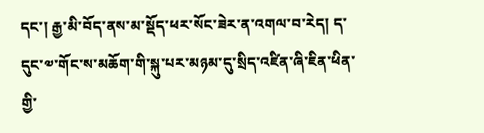དང་། རྒྱ་མི་བོད་ནས་མ་སྡོད་ཕར་སོང་ཟེར་ན་འགལ་བ་རེད། ད་དུང་༧་གོང་ས་མཆོག་གི་སྐུ་པར་མཉམ་དུ་སྲིད་འཛིན་ཞི་ཇིན་ཕིན་གྱི་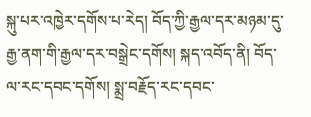སྐུ་པར་འཁྱེར་དགོས་པ་རེད། བོད་ཀྱི་རྒྱལ་དར་མཉམ་དུ་རྒྱ་ནག་གི་རྒྱལ་དར་བསྒྲེང་དགོས། སྐད་འབོད་ནི། བོད་ལ་རང་དབང་དགོས། སྨྲ་བརྗོད་རང་དབང་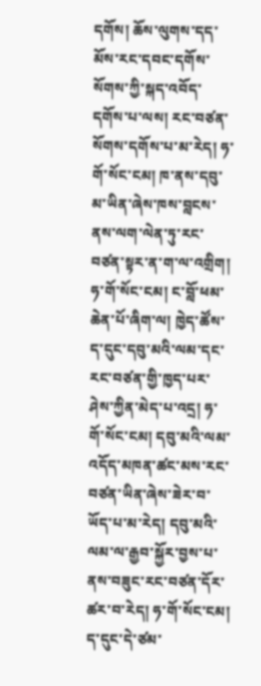དགོས། ཆོས་ལུགས་དད་མོས་རང་དབང་དགོས་སོགས་ཀྱི་སྐད་འབོད་དགོས་པ་ལས། རང་བཙན་སོགས་དགོས་པ་མ་རེད། ཧ་གོ་སོང་ངམ། ཁ་ནས་དབུ་མ་ཡིན་ཞེས་ཁས་བླངས་ནས་ལག་ལེན་ཏུ་རང་བཙན་སྟར་ན་ག་ལ་འགྲིག། ཧ་གོ་སོང་ངམ། ང་བློ་ཕམ་ཆེན་པོ་ཞིག་ལ། ཁྱེད་ཚོས་ད་དུང་དབུ་མའི་ལམ་དང་རང་བཙན་གྱི་ཁྱད་པར་ཤེས་ཀྱིན་མེད་པ་འདྲ། ཧ་གོ་སོང་ངམ། དབུ་མའི་ལམ་འདོད་མཁན་ཚང་མས་རང་བཙན་ཡིན་ཞེས་ཟེར་བ་ཡོད་པ་མ་རེད། དབུ་མའི་ལམ་ལ་རྒྱབ་སྐྱོར་བྱས་པ་ནས་བཟུང་རང་བཙན་དོར་ཚར་བ་རེད། ཧ་གོ་སོང་ངམ། ད་དུང་དེ་ཙམ་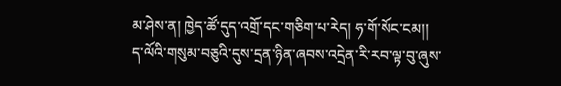མ་ཤེས་ན། ཁྱེད་ཚོ་དུད་འགྲོ་དང་གཅིག་པ་རེད། ཧ་གོ་སོང་ངམ།།
ད་ལོའི་གསུམ་བཅུའི་དུས་དྲན་ཉིན་ཞབས་འདྲེན་རི་རབ་ལྟ་བུ་ཞུས་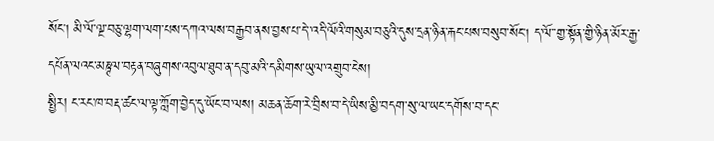སོང། མི་ལོ་ལྔ་བཅུ་ལྷག་ལག་པས་དཀའ་ལས་བརྒྱབ་ནས་བྱས་པ་དེ་་འདི་ལོའི་གསུམ་བཅུའི་དུས་དྲན་ཉིན་རྐང་པས་བསུབ་སོང། ད་ལོ་་གྱ་སྟོན་གྱི་ཉིན་མོར་རྒྱ་དཔོན་ལའང་མཎྚལ་བརྟན་བཞུགས་འབུལ་ཐུབ་ན་དབུ་མའི་དམིགས་ཡུལ་འགྲུབ་ངེས།
སྤྱིར། ང་རང་ཁ་བརྡ་ཚང་ལ་ལྟ་ཀློག་བྱེད་དུ་ཡོང་བ་ལས། མཆན་ཆོག་རེ་བྲིས་བ་དེ་ཡིས་མྱི་བདག་སུ་ལ་ཡང་དགོས་བ་དང་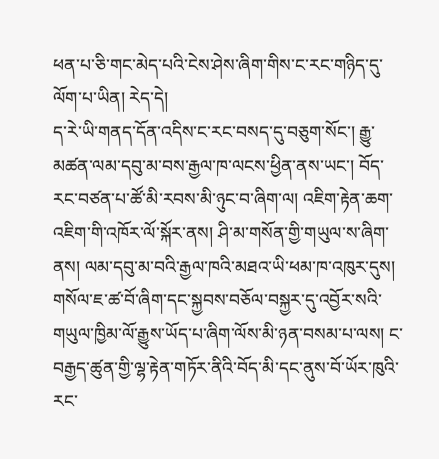ཕན་པ་ཅི་གང་མེད་པའི་ངེས་ཤེས་ཞིག་གིས་ང་རང་གཉིད་དུ་ལོག་པ་ཡིན། རེད་དེ།
ད་རེ་ཡི་གནད་དོན་འདིས་ང་རང་བསད་དུ་བཅུག་སོང་། རྒྱུ་མཚན་ལམ་དབུ་མ་བས་རྒྱལ་ཁ་ལངས་ཕྱིན་ནས་ཡང་། བོད་རང་བཙན་པ་ཚོ་མི་རབས་མི་ཉུང་བ་ཞིག་ལ། འཇིག་རྟེན་ཆག་འཇིག་གི་འཁོར་ལོ་སྐོར་ནས། ཤི་མ་གསོན་གྱི་གཡུལ་ས་ཞིག་ནས། ལམ་དབུ་མ་བའི་རྒྱལ་ཁའི་མཐའ་ཡི་ཕམ་ཁ་འཁུར་དུས། གསོལ་ཇ་ཚ་བོ་ཞིག་དང་སྐྱབས་བཅོལ་བསྐྱར་དུ་འབྱོར་སའི་གཡུལ་ཁྱིམ་ལོ་རྒྱུས་ཡོད་པ་ཞིག་ལོས་མི་ཉན་བསམ་པ་ལས། ང་བརྒྱད་ཚུན་གྱི་ལྷ་རྟེན་གཏོར་ནིའི་བོད་མི་དང་ནུས་བོ་ཡོར་ཁུའི་རང་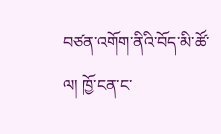བཙན་འགོག་ནིའི་བོད་མི་ཚོ་ལ། ཁྱོ་ངན་ང་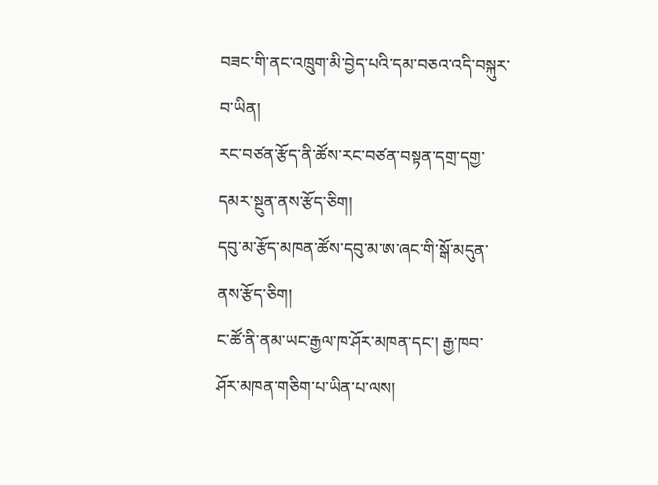བཟང་གི་ནང་འཁྲུག་མི་བྱེད་པའི་དམ་བཅའ་འདི་བསྐུར་བ་ཡིན།
རང་བཙན་རྩོད་ནི་ཚོས་རང་བཙན་བསྟན་དགྲ་དགྱ་དམར་སྔུན་ནས་རྩོད་ཅིག།
དབུ་མ་རྩོད་མཁན་ཚོས་དབུ་མ་ཨ་ཞང་གི་སྒོ་མདུན་ནས་རྩོད་ཅིག།
ང་ཚོ་ནི་ནམ་ཡང་རྒྱལ་ཁ་ཤོར་མཁན་དང་། རྒྱ་ཁབ་ཤོར་མཁན་གཅིག་པ་ཡིན་པ་ལས།